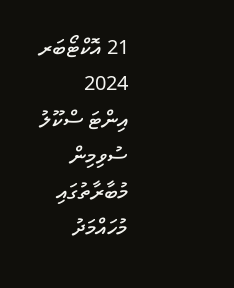21 އޮކްޓޯބަރ 2024
އިންޓަ ސްކޫލު ސުވިމިން މުބާރާތުގައި މުހައްމަދު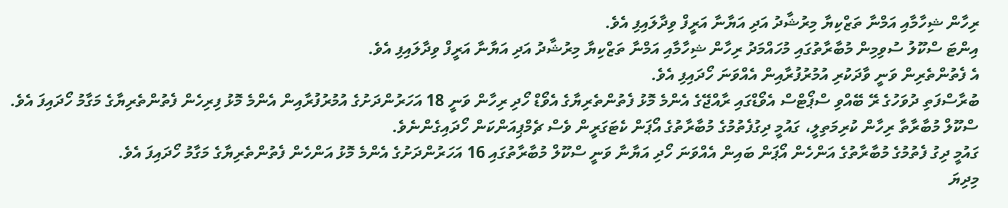ރިހާން ޝިހާމާއި އަމްނާ ތަޒްކިޔާ މިރުޝާދު އަދި އަޔާނާ އަރީފް ވިދާލައިފި އެވެ.
އިންޓަ ސްކޫލު ސުވިމިން މުބާރާތުގައި މުހައްމަދު ރިހާން ޝިހާމާއި އަމްނާ ތަޒްކިޔާ މިރުޝާދު އަދި އަޔާނާ އަރީފް ވިދާލައިފި އެވެ.
އެ ފެތުންތެރިން ވަނީ ވާދަކުރި އުމުރުފުރާއިން އެއްވަނަ ހޯދައިފި އެވެ.
ބުރާސްފަތި ދުވަހުގެ ރޭ ބޭއްވި ސްޕޯޓްސް އެވޯޑްގައި ރާއްޖޭގެ އެންމެ މޮޅު ފެތުންތެރިޔާގެ އެވޯޑް ހޯދި ރިހާން ވަނީ 18 އަހަރުންދަށުގެ އުމުރުފުރާއިން އެންމެ މޮޅު ފިރިހެން ފެތުންތެރިޔާގެ މަގާމު ހޯދައިފަ އެވެ. ސްކޫލް މުބާރާތާ ރިހާން ކުރިމަތިލީ، ގައުމީ ދިގުފެތުމުގެ މުބާރާތުގެ އޯޕަން ކެޓަގަރީން ވެސް ޗެމްޕިއަންކަން ހޯދައިގެންނެވެ.
ގައުމީ ދިގު ފެތުމުގެ މުބާރާތުގެ އަންހެން އޯޕަން ބައިން އެއްވަނަ ހޯދި އަޔާނާ ވަނީ ސްކޫލް މުބާރާތުގައި 16 އަހަރުންދަށުގެ އެންމެ މޮޅު އަންހެން ފެތުންތެރިޔާގެ މަގާމު ހޯދައިފަ އެވެ.
މިދިޔަ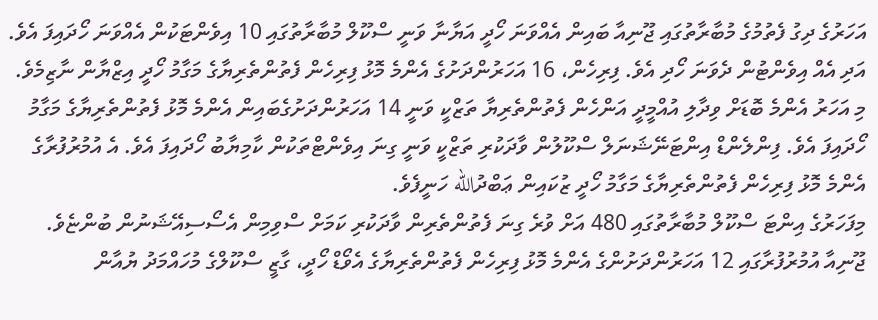އަހަރުގެ ދިގު ފެތުމުގެ މުބާރާތުގައި ޖޫނިއާ ބައިން އެއްވަނަ ހޯދީ އަޔާނާ ވަނީ ސްކޫލް މުބާރާތުގައި 10 އިވެންޓަކުން އެއްވަނަ ހޯދައިފަ އެވެ. އަދި އެއް އިވެންޓުން ދެވަނަ ހޯދި އެވެ. ފިރިހެން، 16 އަހަރުންދަށުގެ އެންމެ މޮޅު ފިރިހެން ފެތުންތެރިޔާގެ މަގާމު ހޯދީ އިޒްޔާން ނާޒިމެވެ.
މި އަހަރު އެންމެ ބޮޑަށް ވިދާލި އުއްމީދީ އަންހެން ފެތުންތެރިޔާ ތަޒްކީ ވަނީ 14 އަހަރުންދަށުގެބައިން އެންމެ މޮޅު ފެތުންތެރިޔާގެ މަގާމު ހޯދައިފަ އެވެ. ފިންލެންޑް އިންޓަނޭޝަނަލް ސްކޫލުން ވާދަކުރި ތަޒްކީ ވަނީ ގިނަ އިވެންޓްތަކުން ކާމިޔާބު ހޯދައިފަ އެވެ. އެ އުމުރުފުރާގެ އެންމެ މޮޅު ފިރިހެން ފެތުންތެރިޔާގެ މަގާމު ހޯދީ ޒުކައިން ޢަބްދުالله ހަނީފެވެ.
މިފަހަރުގެ އިންޓަ ސްކޫލް މުބާރާތުގައި 480 އަށް ވުރެ ގިނަ ފެތުންތެރިން ވާދަކުރި ކަމަށް ސްވިމިން އެސޯސިއޭޝަނުން ބުންޏެވެ.
ޖޫނިއާ އުމުރުފުރާގައި 12 އަހަރުންދަށުންގެ އެންމެ މޮޅު ފިރިހެން ފެތުންތެރިޔާގެ އެވޯޑް ހޯދީ، ގާޒީ ސްކޫލްގެ މުހައްމަދު ޔުއާން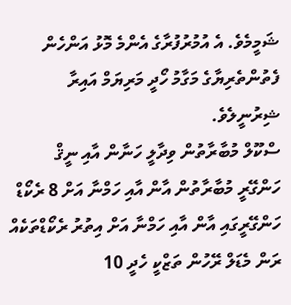ޝަމީމެވެ. އެ އުމުރުފުރާގެ އެންމެ މޮޅު އަންހެން ފެތުންތެރިޔާގެ މަގާމު ހޯދީ މަރިޔަމް އައިރާ ޝިރުނީލެވެ.
ސްކޫލް މުބާރާތުން ވިދާލީ ހަނާން އާއި ނީޤް
ހަންގޭރީ މުބާރާތުން އާން އާއި ހަމްނާ އަށް 8 ރެކޯޑް
ހަންގޭރީގައި އާން އާއި ހަމްނާ އަށް އިތުރު ރެކޯޑްތަކެއް
ރަން މެޑަލް ރޭހުން ތަޒްކީ ހެދީ 10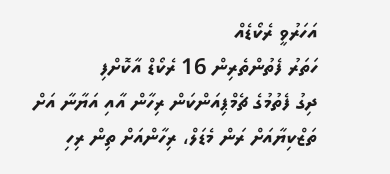އަހަރުވީ ރެކޯޑެއް
ހަތަރު ފެތުންތެރިން 16 ރެކޯޑް އާކޮށްފި
ދިގު ފެތުމުގެ ޗެމްޕިއަންކަން ރިހާން އާއި އަޔާނާ އަށް
ތަޒްކިޔާއަށް ރަން މެޑަލް، ރިހާންއަށް ތިން ރިހި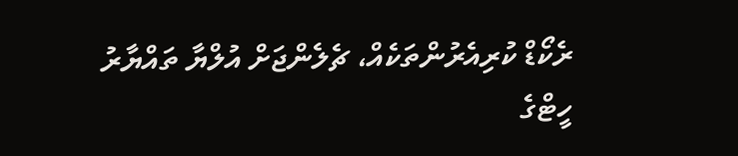ރެކޯޑް ކުރިއެރުންތަކެއް، ޗެލެންޖަށް އުލްޔާ ތައްޔާރު
ހީޓްގެ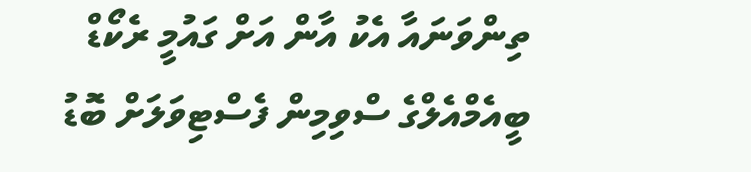ތިންވަނައާ އެކު އާން އަށް ގައުމީ ރެކޯޑް
ބީއެމްއެލްގެ ސްވިމިން ފެސްޓިވަލަށް ބޮޑު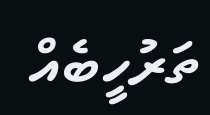ތަރުހީބެއް